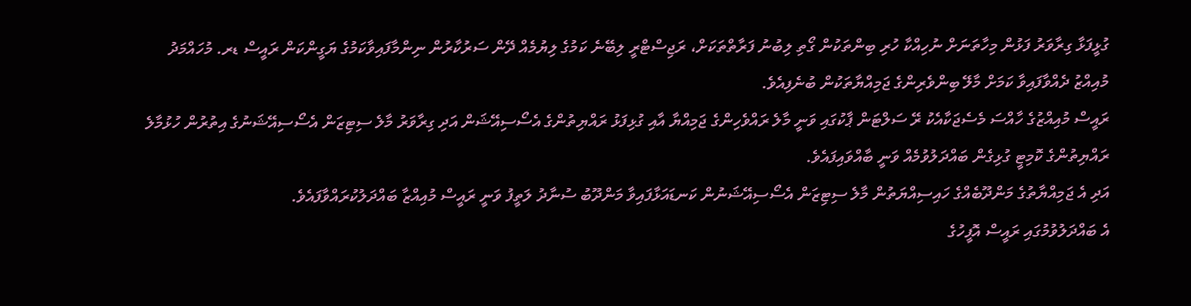ގުޅީފަޅާ ގިރާވަރު ފަޅުން މިހާތަނަށް ނުހިއްކާ ހުރި ބިންތަކުން ގޯތި ލިބުނު ފަރާތްތަކަށް، ރަޖިސްޓްރީ ލިބޭނެ ކަމުގެ ލިޔުމެއް ދޭން ސަރުކާރުން ނިންމާފައިވާކަމުގެ ޔަގީންކަން ރައީސް ޑރ. މުހައްމަދު މުއިއްޒު ދެއްވާފައިވާ ކަމަށް މާލޭ ބިންވެރިންގެ ޖަމިއްޔާތަކުން ބުނެފިއެވެ.
ރައީސް މުއިއްޒުގެ ހާއްސަ މެސެޖަކާއެކު ރޭ ސަލްޓަން ޕާކުގައި ވަނީ މާލެ ރައްވެހިންގެ ޖަމިއްޔާ އާއި ގުޅިފަޅު ރައްޔިތުންގެ އެސޯސިއޭޝަން އަދި ގިރާވަރު މާލެ ސިޓިޒަން އެސޯސިއޭޝަނުގެ އިތުރުން ހުޅުމާލެ ރައްޔިތުންގެ ކޮމިޓީ ގުޅިގެން ބައްދަލުވުމެއް ވަނީ ބާއްވައިފައެވެ.
އަދި އެ ޖަމިއްޔާތުގެ މަންދޫބެއްގެ ހައިސިއްޔަތުން މާލެ ސިޓިޒަން އެސޯސިއޭޝަނުން ކަނޑައަޅާފައިވާ މަންދޫބު ސުނާދު ލަތީފު ވަނީ ރައީސް މުއިއްޒާ ބައްދަލުކުރައްވާފައެވެ.
އެ ބައްދަލުވުމުގައި ރައީސް އޮފީހުގެ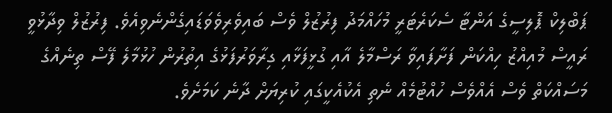ޕަބްލިކް ޕޮލިސީގެ އަންޓާ ސެކަރެޓަރީ މުހައްމަދު ފިރުޒުލް ވެސް ބައިވެރިވެވަޑައިގެންނެވިއެވެ. ފިރުޒުލް ވިދާޅުވީ ރައީސް މުއިއްޒު ހިއްކަން ފަށާފައިވާ ރަސްމާލެ އާއި ގުޅީފަޅާއި ގިރާވަރުފަޅުގެ އިތުރުން ހުޅުމާލެ ފޭސް ތިނެއްގެ މަސައްކަތް ވެސް އެއްވެސް ހުއްޓުމެއް ނެތި އެކުއެކީގައި ކުރިޔަށް ދާނެ ކަމަށެވެ.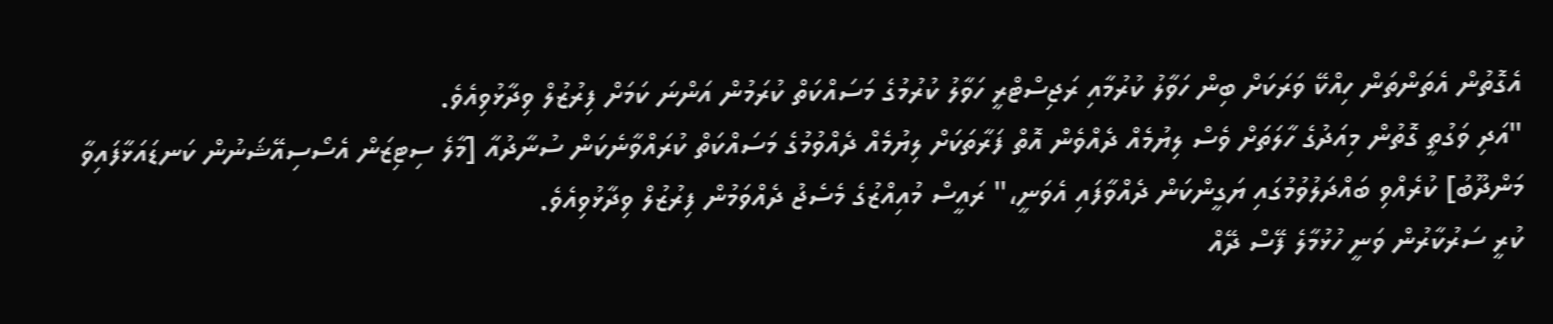އެގޮތުން އެތަންތަން ހިއްކޭ ވަރަކަށް ބިން ހަވާލު ކުރުމާއި ރަޖިސްޓްރީ ހަވާލު ކުރުމުގެ މަސައްކަތް ކުރަމުން އަންނަ ކަމަށް ފިރުޒުލް ވިދާޅުވިއެވެ.
"އަދި ވަގުތީ ގޮތުން މިއަދުގެ ހާލަތަށް ވެސް ލިޔުމެއް ދެއްވެން އޮތް ފަރާތަކަށް ލިޔުމެއް ދެއްވުމުގެ މަސައްކަތް ކުރައްވާނެކަން ސުނާދުއާ [މާލެ ސިޓިޒަން އެސޯސިއޭޝަނުން ކަނޑައަޅާފައިވާ މަންދޫބު] ކުރެއްވި ބައްދަލުވުމުގައި ޔަގީންކަން ދެއްވާފައި އެވަނީ،" ރައީސް މުއިއްޒުގެ މެސެޖު ދެއްވަމުން ފިރުޒުލް ވިދާޅުވިއެވެ.
ކުރީ ސަރުކާރުން ވަނީ ހުޅުމާލެ ފޭސް ދޭއް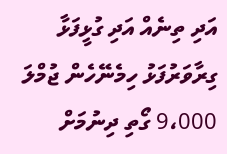އަދި ތިނެއް އަދި ގުޅީފަޅާ ގިރާވަރުފަޅު ހިމެނޭހެން ޖުމްލަ 9،000 ގޯތި ދިނުމަށް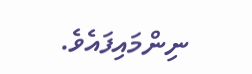ނިންމައިފައެވެ.